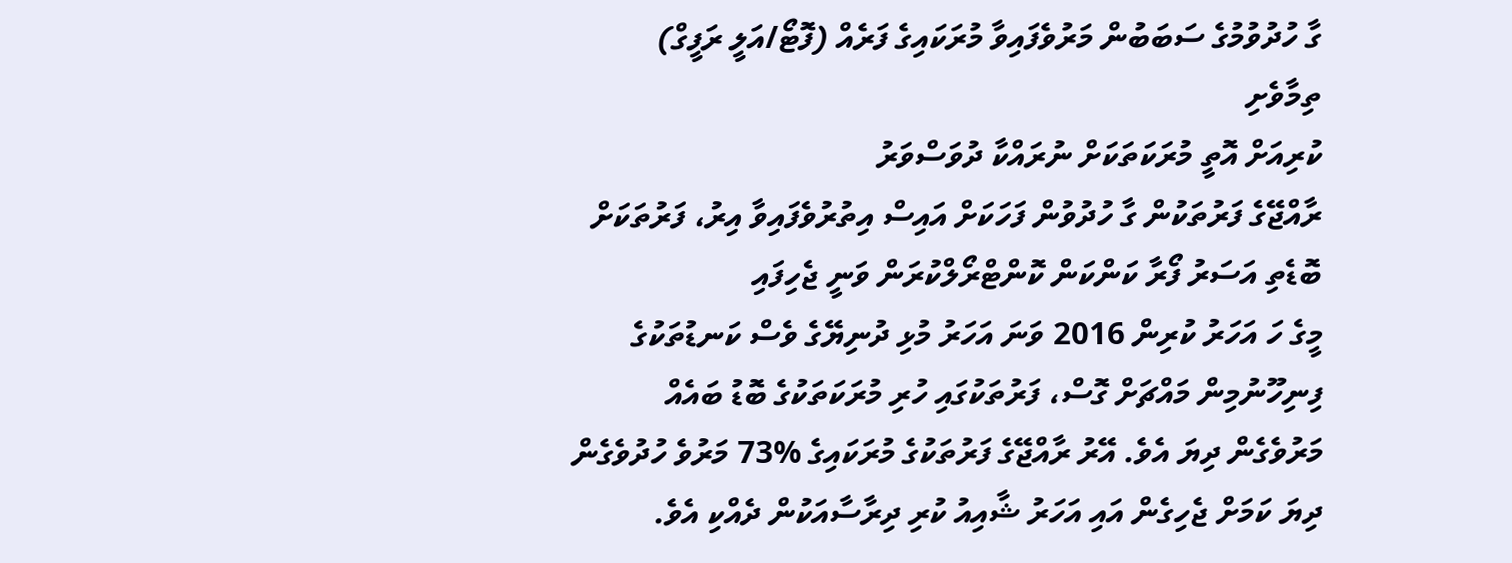ގާ ހުދުވުމުގެ ސަބަބުން މަރުވެފައިވާ މުރަކައިގެ ފަރެއް (ފޮޓޯ/އަލީ ރަފީގް)
ތިމާވެށި
ކުރިއަށް އޮތީ މުރަކަތަކަށް ނުރައްކާ ދުވަސްވަރު
ރާއްޖޭގެ ފަރުތަކުން ގާ ހުދުވުން ފަހަކަށް އައިސް އިތުރުވެފައިވާ އިރު، ފަރުތަކަށް ބޮޑެތި އަސަރު ފޯރާ ކަންކަން ކޮންޓްރޯލްކުރަން ވަނީ ޖެހިފައި
މީގެ ހަ އަހަރު ކުރިން 2016 ވަނަ އަހަރު މުޅި ދުނިޔޭގެ ވެސް ކަނޑުތަކުގެ ފިނިހޫނުމިން މައްޗަށް ގޮސް، ފަރުތަކުގައި ހުރި މުރަކަތަކުގެ ބޮޑު ބައެއް މަރުވެގެން ދިޔަ އެވެ. އޭރު ރާއްޖޭގެ ފަރުތަކުގެ މުރަކައިގެ %73 މަރުވެ ހުދުވެގެން ދިޔަ ކަމަށް ޖެހިގެން އައި އަހަރު ޝާއިއު ކުރި ދިރާސާއަކުން ދެއްކި އެވެ.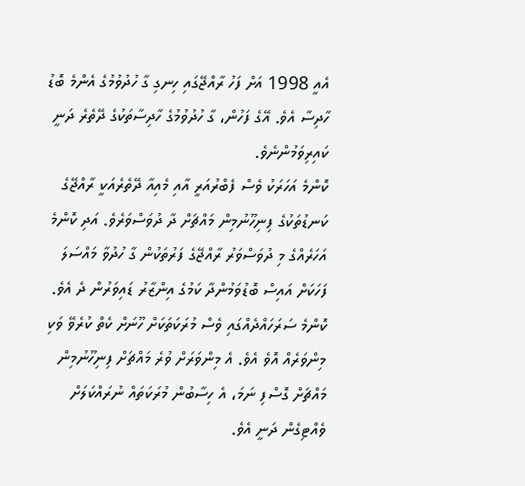އެއީ 1998 އަށް ފަހު ރާއްޖޭގައި ހިނގި ގާ ހުދުވުމުގެ އެންމެ ބޮޑު ހާދިސާ އެވެ. އޭގެ ފަހުން، ގާ ހުދުވުމުގެ ހާދިސާތަކުގެ ދޭތެރެ ދަނީ ކައިރިވަމުންނެވެ.
ކޮންމެ އަހަރަކު ވެސް ފެބްރުއަރީ އާއި މެއިއާ ދޭތެރެއަކީ ރާއްޖޭގެ ކަނޑުތަކުގެ ފިނިހޫނުމިން މައްޗަށް ދާ ދުވަސްވަރެވެ. އަދި ކޮންމެ އަހަރެއްގެ މި ދުވަސްވަރު ރާއްޖޭގެ ފަރުތަކުން ގާ ހުދުވާ މައްސަލަ ފަހަކަށް އައިސް ބޮޑުވަމުންދާ ކަމުގެ އިންޒާރު ޑައިވަރުން ދެ އެވެ.
ކޮންމެ ސަރަހައްދެއްގައި ވެސް މުރަކަތަކަށް ހޫނަށް ކެތް ކުރެވޭ ވަކި މިންވަރެއް އޮވެ އެވެ. އެ މިންވަރަށް ވުރެ މައްޗަށް ފިނިހޫނުމިން މައްޗަށް ގޮސްފި ނަމަ، އެ ހިސާބުން މުރަކަތައް ނުރައްކަލަށް ވެއްޓިގެން ދަނީ އެވެ.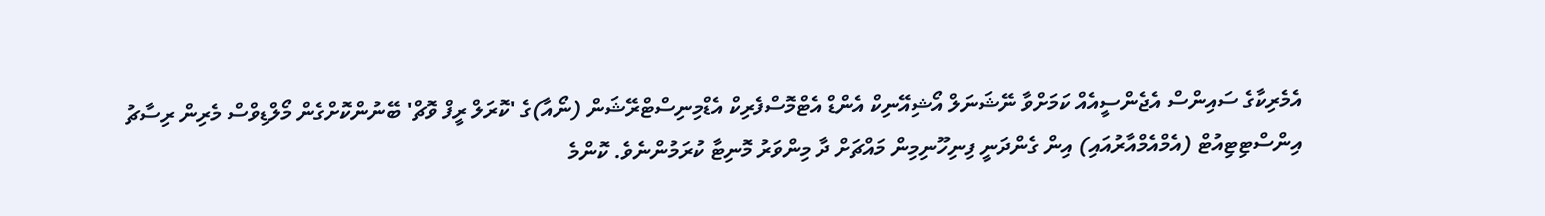އެމެރިކާގެ ސައިންސް އެޖެންސީއެއް ކަމަށްވާ ނޭޝަނަލް އޯޝިއޭނިކް އެންޑް އެޓްމޮސްފެރިކް އެޑްމިނިސްޓްރޭޝަން (ނޯއާ)ގެ 'ކޮރަލް ރީފް ވޮޗް' ބޭނުންކޮށްގެން މޯލްޑިވްސް މެރިން ރިސާޗު އިންސްޓިޓިއުޓް (އެމްއެމްއާރުއައި) އިން ގެންދަނީ ފިނިހޫނިމިން މައްޗަށް ދާ މިންވަރު މޮނިޓާ ކުރަމުންނެވެ. ކޮންމެ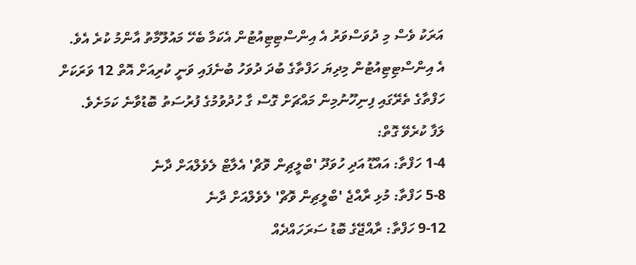އަރަކު ވެސް މި ދުވަސްވަރު އެ އިންސްޓިޓިއުޓުން އެކަމާ ބެހޭ މައުލޫމާތު އާންމު ކުރެ އެވެ.
އެ އިންސްޓިޓިއުޓުން މިދިޔަ ހަފްތާގެ ބުދަ ދުވަހު ބުނެފައި ވަނީ ކުރިއަށް އޮތް 12 ވަރަކަށް ހަފްތާގެ ތެރޭގައި ފިނިހޫނުމިން މައްޗަށް ގޮސް ގާ ހުދުވުމުގެ ފުރުސަތު ބޮޑުވާނެ ކަމަށެވެ.
ލަފާ ކުރެވޭ ގޮތް:
1-4 ހަފްތާ: އައްޑޫ އަދި ހުވަދޫ 'ބްލީޗިން ވޮޗް' އެލާޓް ލެވެލްއަށް ދާނެ
5-8 ހަފްތާ: މުޅި ރާއްޖެ 'ބްލީޗިން ވޮޗް' ލެވެލްއަށް ދާނެ
9-12 ހަފްތާ: ރާއްޖޭގެ ބޮޑު ސަރަހައްދެއް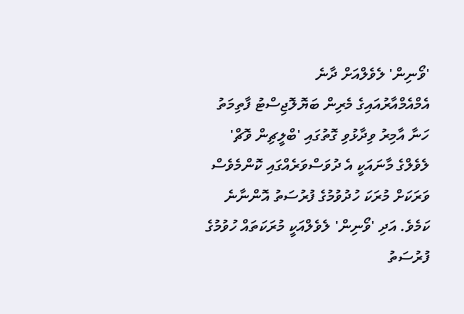'ވޯނިން' ލެވެލްއަށް ދާނެ
އެމްއެމްއާރުއައިގެ މެރިން ބަޔޮލޮޖިސްޓު ފާތިމަތު ހަނާ އާމިރު ވިދާޅުވި ގޮތުގައި 'ބްލީޗިން ވޮޗް' ލެވެލްގެ މާނައަކީ އެ ދުވަސްވަރެއްގައި ކޮންމެވެސް ވަރަކަށް މުރަކަ ހުދުވުމުގެ ފުރުސަތު އޮންނާނެ ކަމެވެ. އަދި 'ވޯނިން' ލެވެލްއަކީ މުރަކަތައް ހުވުމުގެ ފުރުސަތު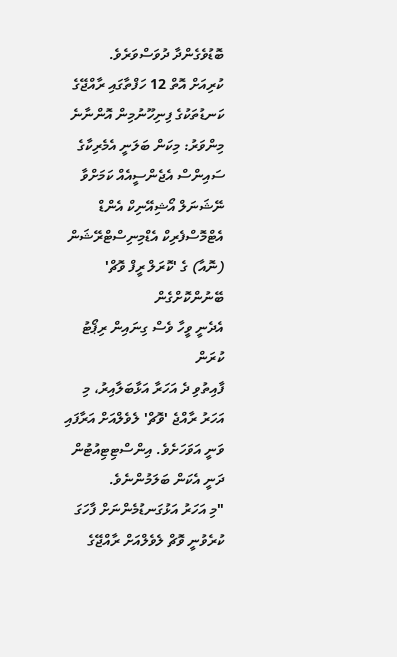ބޮޑުވެގެންދާ ދުވަސްވަރެވެ.
ކުރިއަށް އޮތް 12 ހަފްތާގައި ރާއްޖޭގެ ކަނޑުތަކުގެ ފިނިހޫނުމިން އޮންނާނެ މިންވަރު: މިކަން ބަލަނީ އެމެރިކާގެ ސައިންސް އެޖެންސީއެއް ކަމަށްވާ ނޭޝަނަލް އޯޝިއޭނިކް އެންޑް އެޓްމޮސްފެރިކް އެޑްމިނިސްޓްރޭޝަން (ނޮއާ) ގެ 'ކޮރަލް ރީފް ވޮޗް' ބޭނުންކޮށްގެން
އެދެނީ ވީހާ ވެސް ގިނައިން ރިޕޯޓު ކުރަން
ފާއިތުވި ދެ އަހަރާ އަޅާބަލާއިރު، މި އަހަރު ރާއްޖެ 'ވޮޗް' ލެވެލްއަށް އަރާފައި ވަނީ އަވަހަށެވެ. އިންސްޓިޓިއުޓުން ދަނީ އެކަން ބަލަމުންނެވެ.
"މި އަހަރު އަޅުގަނޑުމެންނަށް ފާހަގަ ކުރެވުނީ ވޮޗް ލެވެލްއަށް ރާއްޖޭގެ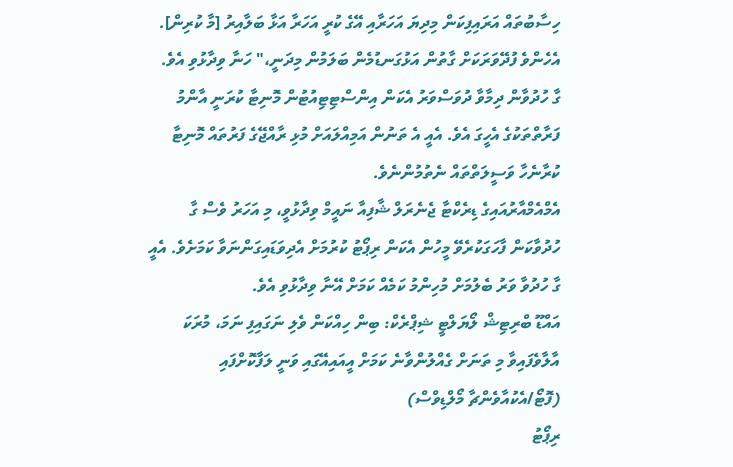ހިސާބުތައް އަރައިފިކަން މިދިޔަ އަހަރާއި އޭގެ ކުރީ އަހަރާ އަޅާ ބަލާއިރު [މާ ކުރިން]. އެހެންވެ ފުދޭވަރަކަށް ގާތުން އަޅުގަނޑުމެން ބަލަމުން މިދަނީ،" ހަނާ ވިދާޅުވި އެވެ.
ގާ ހުދުވާން ދިމާވާ ދުވަސްވަރު އެކަން އިންސްޓިޓިއުޓުން މޮނިޓާ ކުރަނީ އާންމު ފަރާތްތަކުގެ އެހީގަ އެވެ. އެއީ އެ ތަނުން އަމިއްލައަށް މުޅި ރާއްޖޭގެ ފަރުތައް މޮނިޓާ ކުރާނެހާ ވަސީލަތްތައް ނެތުމުންނެވެ.
އެމްއެމްއާރުއައިގެ ޑިރެކްޓާ ޖެނެރަލް ޝާފިއާ ނައީމް ވިދާޅުވީ، މި އަހަރު ވެސް ގާ ހުދުވާކަން ފާހަގަކުރެވޭ މީހުން އެކަން ރިޕޯޓު ކުރުމަށް އެދިވަޑައިގަންނަވާ ކަމަށެވެ. އެއީ ގާ ހުދުވާ ވަރު ބެލުމަށް މުހިންމު ކަމެއް ކަމަށް އޭނާ ވިދާޅުވި އެވެ.
އައްޑޫ ބްރިޓިޝް ލޯޔަލްޓީ ޝިޕްރެކް: ބިން ހިއްކަން ވެލި ނަގައިފި ނަމަ، މުރަކަ އާލާވެފައިވާ މި ތަނަށް ގެއްލުންވާނެ ކަމަށް އީއައިއޭގައި ވަނީ ލަފާކޮށްފައި (ފޮޓޯ/އެކުއާވެންޗާ މޯލްޑިވްސް)
ރިޕޯޓު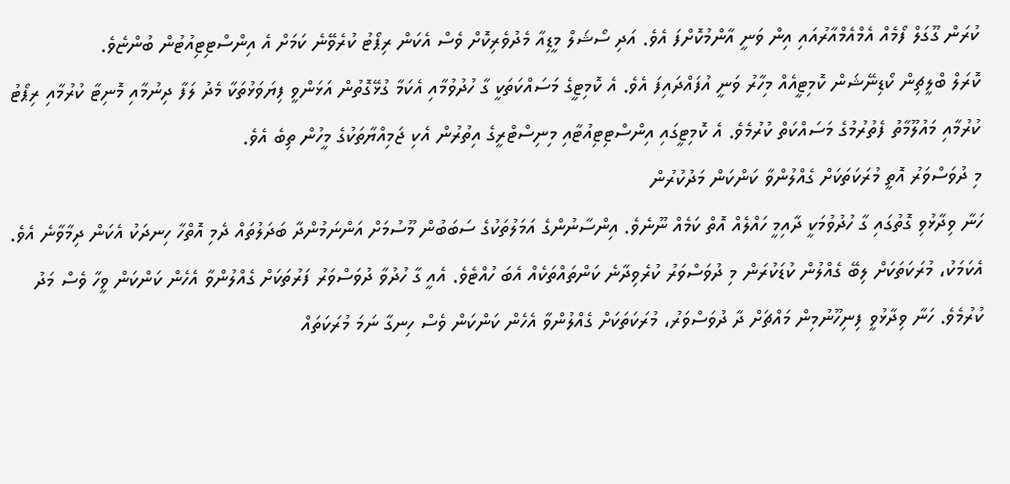ކުރަން ގޫގަލް ފޯމެއް އެމްއެމްއާރުއައި އިން ވަނީ އާންމުކޮށްފަ އެވެ. އަދި ސޯޝަލް މީޑިއާ މެދުވެރިކޮށް ވެސް އެކަން ރިޕޯޓު ކުރެވޭނެ ކަމަށް އެ އިންސްޓިޓިއުޓުން ބުންޏެވެ.
ކޮރަލް ބްލީޗިން ކޯޑިނޭޝަން ކޮމިޓީއެއް މިހާރު ވަނީ އުފައްދައިފަ އެވެ. އެ ކޮމިޓީގެ މަސައްކަތަކީ ގާ ހުދުވުމާއި އެކަމާ ގުޅޭގޮތުން އަޅަންވީ ފިޔަވަޅުތަކާ މެދު ލަފާ ދިނުމާއި މޮނިޓާ ކުރުމާއި ރިޕޯޓު ކުރުމާއި މައުލޫމާތު ފެތުރުމުގެ މަސައްކަތް ކުރުމެވެ. އެ ކޮމިޓީގައި އިންސްޓިޓިއުޓާއި މިނިސްޓްރީގެ އިތުރުން އެކި ޖަމިއްޔާތަކުގެ މީހުން ތިބެ އެވެ.
މި ދުވަސްވަރު އޮތީ މުރަކަތަކަށް ގެއްލުންވާ ކަންކަން މަދުކުރުން
ހަނާ ވިދާޅުވި ގޮތުގައި ގާ ހުދުވުމަކީ ދާއިމީ ހައްލެއް އޮތް ކަމެއް ނޫނެވެ. އިންސާނުންގެ އަމަލުތަކުގެ ސަބަބުން މޫސުމަށް އަންނަމުންދާ ބަދަލުތައް ދެމި އޮތްހާ ހިނދަކު އެކަން ދިމާވާނެ އެވެ.
އެކަމަކު، މުރަކަތަކަށް ލިބޭ ގެއްލުން ކުޑަކުރަން މި ދުވަސްވަރު ކުރެވިދާނެ ކަންތައްތަކެއް އެބަ ހުއްޓެވެ. އެއީ ގާ ހުދުވާ ދުވަސްވަރު ފަރުތަކަށް ގެއްލުންވާ އެހެން ކަންކަން ވީހާ ވެސް މަދު ކުރުމެވެ. ހަނާ ވިދާޅުވީ ފިނިހޫނުމިން މައްޗަށް ދާ ދުވަސްވަރު، މުރަކަތަކަށް ގެއްލުންވާ އެހެން ކަންކަން ވެސް ހިނގާ ނަމަ މުރަކަތައް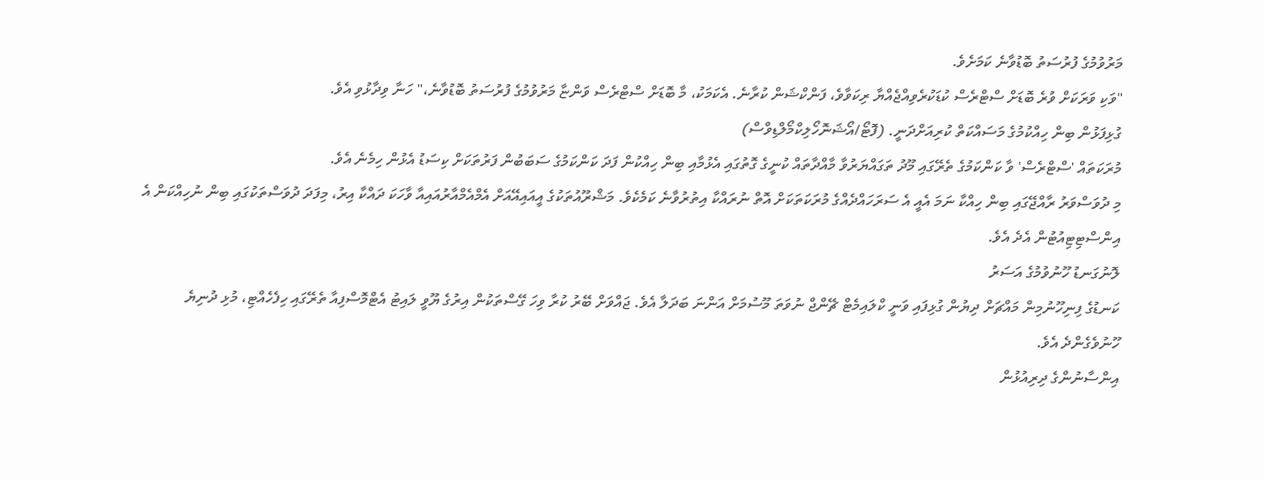މަރުވުމުގެ ފުރުސަތު ބޮޑުވާނެ ކަމަށެވެ.
"ވަކި ވަރަކަށް ވުރެ ބޮޑަށް ސްޓްރެސް ކުޑަކުރެވިއްޖެއްޔާ ރިކަވާވެ، ފަންކްޝަން ކުރާނެ. އެކަމަކު، މާ ބޮޑަށް ސްޓްރެސް ވަންޏާ މަރުވުމުގެ ފުރުސަތު ބޮޑުވާނެ،" ހަނާ ވިދާޅުވި އެވެ.
ގުޅިފަޅުން ބިން ހިއްކުމުގެ މަސައްކަތް ކުރިއަށްދަނީ. (ފޮޓޯ/އޯޝަނޮހޯލިކްމޯލްޑިވްސް)
މުރަކަތައް 'ސްޓްރެސް' ވާ ކަންކަމުގެ ތެރޭގައި މޫދު ތަގައްޔަރުވާ މާއްދާތައް ކުނީގެ ގޮތުގައި އެޅުމާއި ބިން ހިއްކުން ފަދަ ކަންކަމުގެ ސަބަބުން ފަރުތަކަށް ކިސަޑު އެޅުން ހިމެނެ އެވެ.
މި ދުވަސްވަރު ރާއްޖޭގައި ބިން ހިއްކާ ނަމަ އެއީ އެ ސަރަހައްދެއްގެ މުރަކަތަކަށް އޮތް ނުރައްކާ އިތުރުވާނެ ކަމެކެވެ. މަޝްރޫއުތަކުގެ އީއައިއޭއަށް އެމްއެމްއާރުއައިއާ ވާހަކަ ދައްކާ އިރު، މިފަދަ ދުވަސްތަކުގައި ބިން ނުހިއްކަން އެ އިންސްޓިޓިއުޓުން އެދެ އެވެ.
ލޮނުގަނޑު ހޫނުވުމުގެ އަސަރު
ކަނޑުގެ ފިނިހޫނުމިން މައްޗަށް ދިޔުން ގުޅިފައި ވަނީ ކްލައިމެޓް ޗޭންޖް ނުވަތަ މޫސުމަށް އަންނަ ބަދަލާ އެވެ. ޖައްވަށް ބޭރު ކުރާ ވިހަ ގޭސްތަކުން އިރުގެ ޔޫވީ ލައިޓު އެޓްމޮސްފިއާ ތެރޭގައި ހިފެހެއްޓި، މުޅި ދުނިޔެ ހޫނުވެގެންދެ އެވެ.
އިންސާނުންގެ ދިރިއުޅުން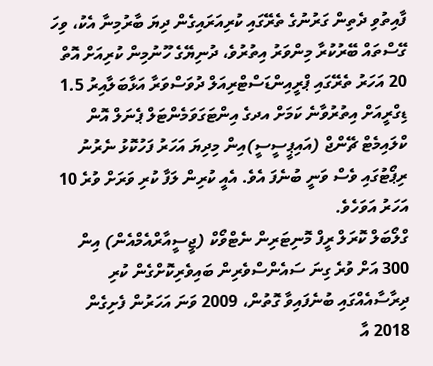ފާއިތުވި ދެތިން ގަރުނުގެ ތެރޭގައި ކުރިއަރައިގެން ދިޔަ ބާރުމިނާ އެކު، ވިހަ ގޭސްތައް ބޭރުކުރާ މިންވަރު އިތުރުވެ، ދުނިޔޭގެ ހޫނުމިން ކުރިއަށް އޮތް 20 އަހަރު ތެރޭގައި ޕްރީއިންޑަސްޓްރިއަލް ދުވަސްވަރާ އަޅާބަލާއިރު 1.5 ޑިގްރީއަށް އިތުރުވާނެ ކަމަށް އދގެ އިންޓަގަވަމެންޓަލް ޕެނަލް އޮން ކްލައިމެޓް ޗޭންޖް (އައިޕީސީސީ)އިން މިދިޔަ އަހަރު ފަހުކޮޅު ނެރުނު ރިޕޯޓުގައި ވެސް ވަނީ ބުނެފަ އެވެ. އެއީ ކުރިން ލަފާ ކުރި ވަރަށް ވުރެ 10 އަހަރު އަވަހެވެ.
ގްލޯބަލް ކޮރަލް ރީފް މޮނިޓަރިން ނެޓްވޯކް (ޖީސީއާރްއެމްއެން) އިން 300 އަށް ވުރެ ގިނަ ސައެންސްވެރިން ބައިވެރިކޮށްގެން ކުރި ދިރާސާއެއްގައި ބުނެފައިވާ ގޮތުން، 2009 ވަނަ އަހަރުން ފެށިގެން 2018 އާ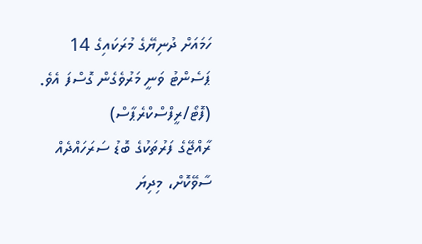ހަމައަށް ދުނިޔޭގެ މުރަކައިގެ 14 ޕަސެންޓު ވަނީ މަރުވެގެން ގޮސްފަ އެވެ.
(ފޮޓޯ/ރީފްސްކްރެޕާސް)
ރާއްޖޭގެ ފަރުތަކުގެ ބޮޑު ސަރަހައްދެއް ސާވޭކޮށް، މިދިޔަ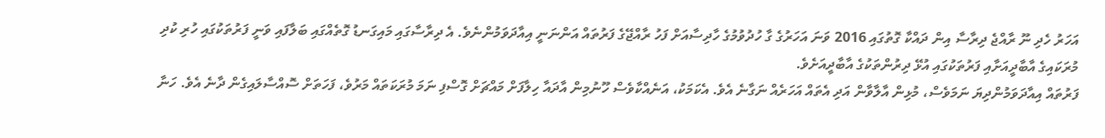އަހަރު ހެދި ނޫ ރާއްޖެ ދިރާސާ އިން ދައްކާ ގޮތުގައި 2016 ވަނަ އަހަރުގެ ގާ ހުދުވުމުގެ ހާދިސާއަށް ފަހު ރާއްޖޭގެ ފަރުތައް އަންނަނީ އިއާދަވަމުންނެވެ. އެ ދިރާސާގައި މައިގަނޑު ގޮތެއްގައި ބަލާފައި ވަނީ ފަރުތަކުގައި ހުރި ކުދި މުރަކައިގެ އާބާދީއަށާއި ފަރުތަކުގައި އުޅޭ ދިރުންތަކުގެ އާބާދީއަށެވެ.
ފަރުތައް އިއާދަވަމުންދިޔަ ނަމަވެސް، މުޅިން އާލާވާން އަދި އެތައް އަހަރެއް ނަގާނެ އެވެ. އެކަމަކު، އަނެއްކާވެސް ހޫނުމިން އާދައާ ހިލާފަށް މައްޗަށް ގޮސްފި ނަމަ މުރަކަތައް މަރުވެ، ފަހަތަށް ސޮއްސާލައިގެން ދާނެ އެވެ. ހަނާ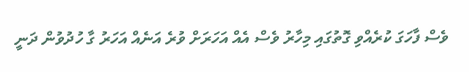ވެސް ފާހަގަ ކުރެއްވި ގޮތުގައި މިހާރު ވެސް އެއް އަހަރަށް ވުރެ އަނެއް އަހަރު ގާ ހުދުވުން ދަނީ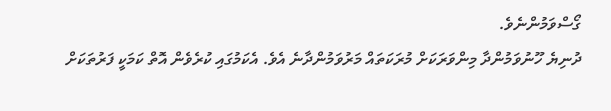ގޯސްވަމުންނެވެ.
ދުނިޔެ ހޫނުވަމުންދާ މިންވަރަކަށް މުރަކަތައް މަރުވަމުންދާނެ އެވެ. އެކަމުގައި ކުރެވެން އޮތް ކަމަކީ ފަރުތަކަށް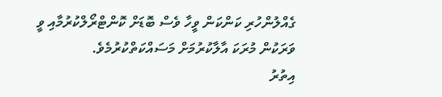ގެއްލުންހުރި ކަންކަން ވީހާ ވެސް ބޮޑަށް ކޮންޓްރޯލްކުރުމާއި ވީ ވަރަކުން މުރަކަ އާލާކުރުމަށް މަސައްކަތްކުރުމެވެ.
އިތުރު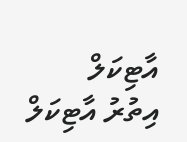އާޓިކަލް
އިތުރު އާޓިކަލް